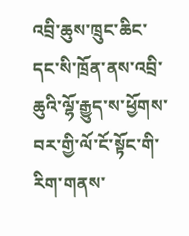འབྲི་ཆུས་ཁྲུང་ཆིང་དང་སི་ཁྲོན་ནས་འབྲི་ཆུའི་ལྷོ་རྒྱུད་ས་ཕྱོགས་བར་གྱི་ལོ་ངོ་སྟོང་གི་རིག་གནས་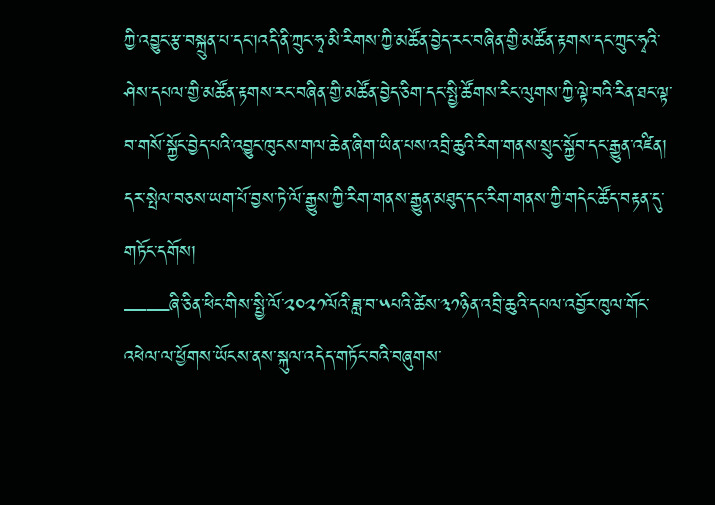ཀྱི་འབྱུང་རྩ་བསྐྲུན་པ་དང་།འདི་ནི་ཀྲུང་ཧྭ་མི་རིགས་ཀྱི་མཚོན་བྱེད་རང་བཞིན་གྱི་མཚོན་རྟགས་དང་ཀྲུང་ཧྭའི་ཤེས་དཔལ་གྱི་མཚོན་རྟགས་རང་བཞིན་གྱི་མཚོན་བྱེད་ཅིག་དང་སྤྱི་ཚོགས་རིང་ལུགས་ཀྱི་ལྟེ་བའི་རིན་ཐང་ལྟ་བ་གསོ་སྐྱོང་བྱེད་པའི་འབྱུང་ཁུངས་གལ་ཆེན་ཞིག་ཡིན་པས་འབྲི་ཆུའི་རིག་གནས་སྲུང་སྐྱོབ་དང་རྒྱུན་འཛིན། དར་སྤེལ་བཅས་ཡག་པོ་བྱས་ཏེ་ལོ་རྒྱུས་ཀྱི་རིག་གནས་རྒྱུན་མཐུད་དང་རིག་གནས་ཀྱི་གདེང་ཚོད་བརྟན་དུ་གཏོང་དགོས།
——ཞི་ཅིན་ཕིང་གིས་སྤྱི་ལོ་༢༠༢༡ལོའི་ཟླ་བ་༥པའི་ཚེས་༣༡ཉིན་འབྲི་ཆུའི་དཔལ་འབྱོར་ཁུལ་གོང་འཕེལ་ལ་ཕྱོགས་ཡོངས་ནས་སྐུལ་འདེད་གཏོང་བའི་བཞུགས་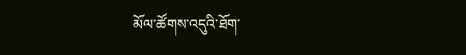མོལ་ཚོགས་འདུའི་ཐོག་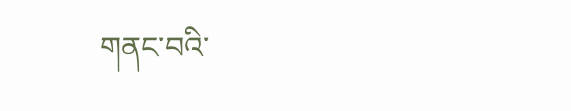གནང་བའི་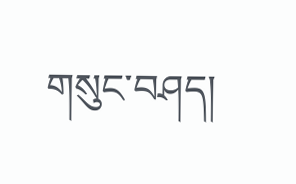གསུང་བཤད།